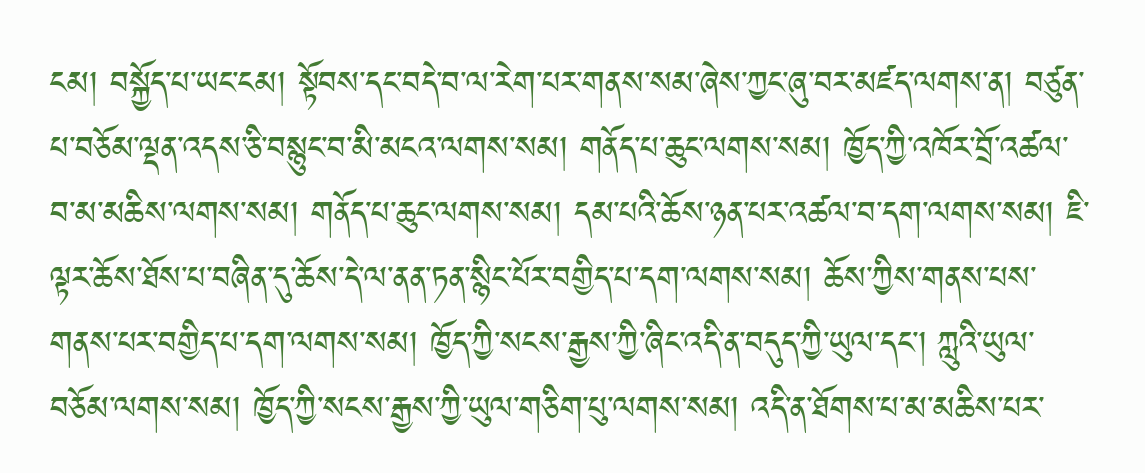ངམ། བསྐྱོད་པ་ཡང་ངམ། སྟོབས་དང་བདེ་བ་ལ་རེག་པར་གནས་སམ་ཞེས་ཀྱང་ཞུ་བར་མཛད་ལགས་ན། བཙུན་པ་བཅོམ་ལྡན་འདས་ཅི་བསྙུང་བ་མི་མངའ་ལགས་སམ། གནོད་པ་ཆུང་ལགས་སམ། ཁྱོད་ཀྱི་འཁོར་བྲོ་འཚལ་བ་མ་མཆིས་ལགས་སམ། གནོད་པ་ཆུང་ལགས་སམ། དམ་པའི་ཆོས་ཉན་པར་འཚལ་བ་དག་ལགས་སམ། ཇི་ལྟར་ཆོས་ཐོས་པ་བཞིན་དུ་ཆོས་དེ་ལ་ནན་ཏན་སྙིང་པོར་བགྱིད་པ་དག་ལགས་སམ། ཆོས་ཀྱིས་གནས་པས་གནས་པར་བགྱིད་པ་དག་ལགས་སམ། ཁྱོད་ཀྱི་སངས་རྒྱས་ཀྱི་ཞིང་འདི་ན་བདུད་ཀྱི་ཡུལ་དང་། ཀླུའི་ཡུལ་བཅོམ་ལགས་སམ། ཁྱོད་ཀྱི་སངས་རྒྱས་ཀྱི་ཡུལ་གཅིག་པུ་ལགས་སམ། འདི་ན་ཐོགས་པ་མ་མཆིས་པར་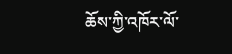ཆོས་ཀྱི་འཁོར་ལོ་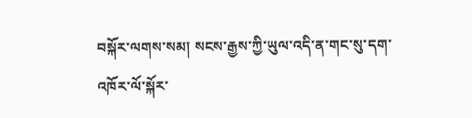བསྐོར་ལགས་སམ། སངས་རྒྱས་ཀྱི་ཡུལ་འདི་ན་གང་སུ་དག་འཁོར་ལོ་སྐོར་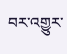བར་འགྱུར་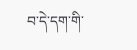བ་དེ་དག་གི་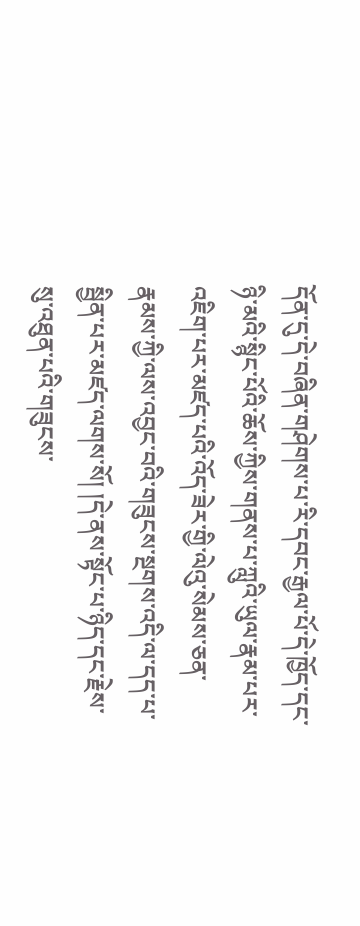དོན་དུ་དེ་བཞིན་གཤེགས་པ་རི་དབང་རྒྱལ་པོ་དེ་ཁྱོད་དང་ཉི་མའི་སྙིང་པོའི་ཆོས་ཀྱིས་གནས་པ་ཀླུའི་ཡུལ་རྣམ་པར་འཇིག་པར་མཛད་པའི་འོད་ཟེར་གྱི་ལེའུ་སེམས་ཅན་རྣམས་ཀྱི་ལས་འབྱང་བའི་གཟུངས་སྔགས་འདི་ལ་དད་པ་སྦྱིན་པར་མཛད་ལགས་སོ། །དེ་ནས་སྟོང་པ་ཉིད་དང་རྗེས་སུ་འཐུན་པའི་གཟུངས་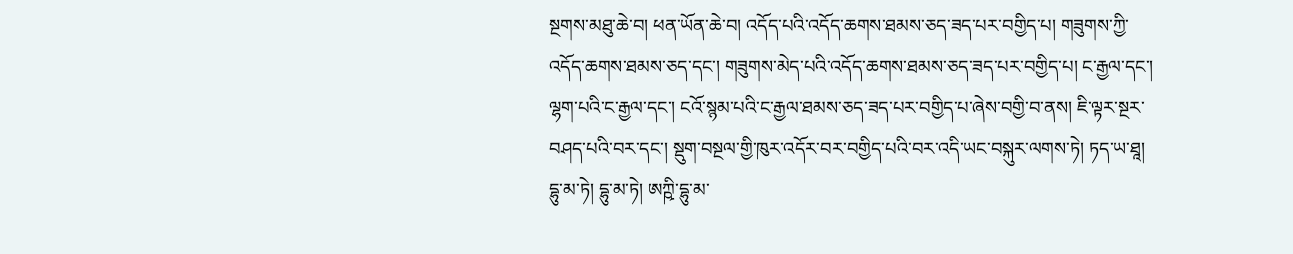སྔགས་མཐུ་ཆེ་བ། ཕན་ཡོན་ཆེ་བ། འདོད་པའི་འདོད་ཆགས་ཐམས་ཅད་ཟད་པར་བགྱིད་པ། གཟུགས་ཀྱི་འདོད་ཆགས་ཐམས་ཅད་དང་། གཟུགས་མེད་པའི་འདོད་ཆགས་ཐམས་ཅད་ཟད་པར་བགྱིད་པ། ང་རྒྱལ་དང་། ལྷག་པའི་ང་རྒྱལ་དང་། ངའོ་སྙམ་པའི་ང་རྒྱལ་ཐམས་ཅད་ཟད་པར་བགྱིད་པ་ཞེས་བགྱི་བ་ནས། ཇི་ལྟར་སྔར་བཤད་པའི་བར་དང་། སྡུག་བསྔལ་གྱི་ཁུར་འདོར་བར་བགྱིད་པའི་བར་འདི་ཡང་བསྐུར་ལགས་ཏེ། ཏད་ཡ་ཐཱ། དྷུ་མ་ཏེ། དྷུ་མ་ཏེ། ཨཀྵི་དྷུ་མ་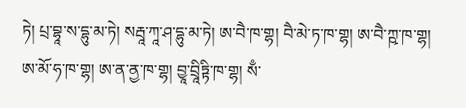ཏེ། པྲ་བྷཱ་ས་དྷུ་མ་ཏེ། སརྦཱ་ཀཱ་ཤ་དྷུ་མ་ཏེ། ཨ་བཻ་ཁ་གྷ། བཻ་མེ་ཏ་ཁ་གྷ། ཨ་བཻ་ཀྵ་ཁ་གྷ། ཨ་མོ་ཧ་ཁ་གྷ། ཨ་ན་ནྱ་ཁ་གྷ། བྱཱ་བྲཱིཏྟི་ཁ་གྷ། སྃ་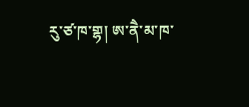རུ་ཙ་ཁ་གྷ། ཨ་ནཻ་མ་ཁ་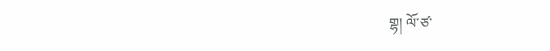གྷ། ལོ་ཙ་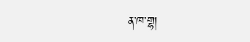ན་ཁ་གྷ།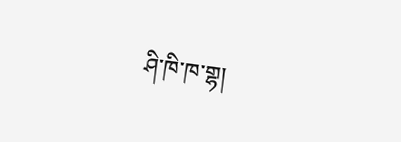ཤི་ཁི་ཁ་གྷ།